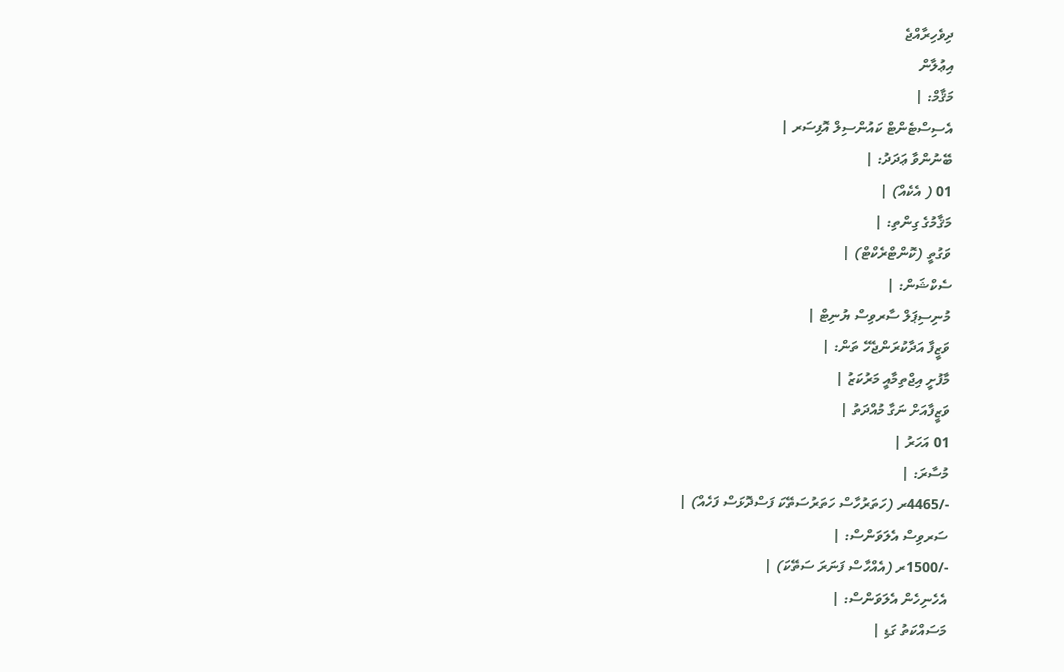ދިވެހިރާއްޖެ
އިޢުލާން
މަޤާމް: |
އެސިސްޓެންޓް ކައުންސިލް އޮފިސަރ |
ބޭނުންވާ ޢަދަދު: |
01 ( އެކެއް) |
މަޤާމުގެ ގިންތި: |
ވަގުތީ (ކޮންޓްރެކްޓް) |
ސެކްޝަން: |
މުނިސިޕަލް ސާރވިސް ޔުނިޓް |
ވަޒީފާ އަދާކުރަންޖެހޭ ތަން: |
މާފުށީ އިޖްތިމާއީ މަރުކަޒު |
ވަޒީފާއަށް ނަގާ މުއްދަތު |
01 އަހަރު |
މުސާރަ: |
-/4465ރ (ހަތަރުހާސް ހަތަރުސަތޭކަ ފަސްދޮޅަސް ފަހެއް) |
ސަރވިސް އެލަވަންސް: |
-/1500ރ (އެއްހާސް ފަނަރަ ސަތޭކަ) |
އެހެނިހެން އެލަވަންސް: |
މަސައްކަތު ގަޑި |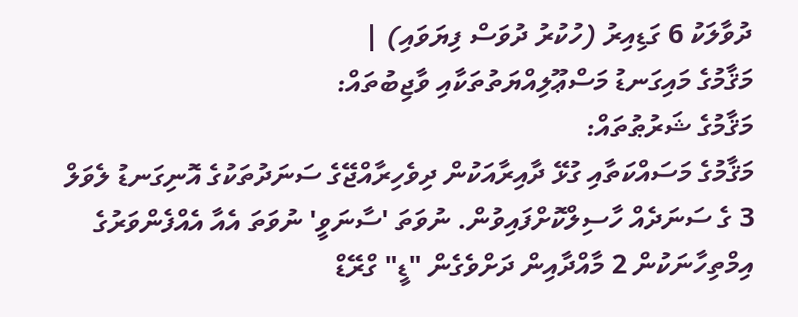ދުވާލަކު 6 ގަޑިއިރު (ހުކުރު ދުވަސް ފިޔަވައި) |
މަޤާމުގެ މައިގަނޑު މަސްޢޫލިއްޔަތުތަކާއި ވާޖިބުތައް:
މަޤާމުގެ ޝަރުޠުތައް:
މަޤާމުގެ މަސައްކަތާއި ގުޅޭ ދާއިރާއަކުން ދިވެހިރާއްޖޭގެ ސަނަދުތަކުގެ އޮނިގަނޑު ލެވަލް 3 ގެ ސަނަދެއް ހާސިލްކޮށްފައިވުން. ނުވަތަ 'ސާނަވީ' ނުވަތަ އެއާ އެއްފެންވަރުގެ އިމްތިހާނަކުން 2 މާއްދާއިން ދަށްވެގެން "ޑީ" ގްރޭޑް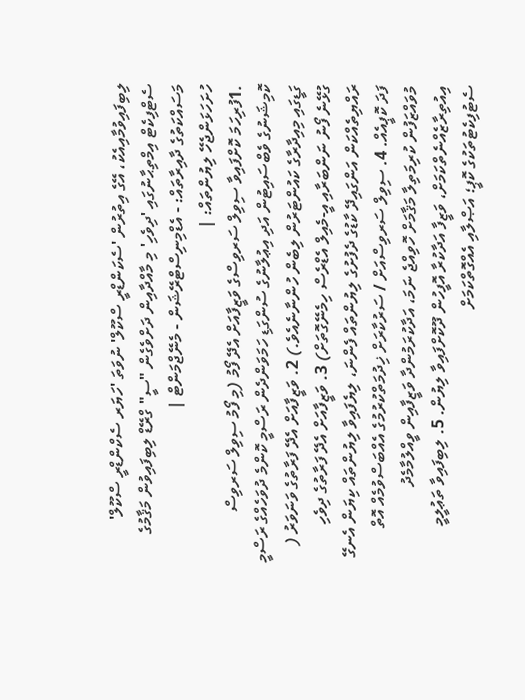ލިބިފައިވުމާއިއެކު، އޭގެ އިތުރުން 'ސެކަންޑްރީ ސްކޫލް' ނުވަތަ 'ހަޔަރ ސެކްންޑްރީ ސްކޫލް' ސެޓްފިކެޓް އިމްތިޙާނުގައި 'ދިވެހި' މި މާއްދާއިން ދަށްވެގެން "ސީ" ގްރޭޑް ލިބިފައިވުން މަޤާމުގެ މަސައްކަތުގެ ދާއިރާތައް: - އެޑްމިނިސްޓްރޭޝަން - މެނޭޖްމަންޓް |
ހުށަހަޅަންޖެހޭ ލިޔުންތައް: |
.1ފުރިހަމަ ކޮށްފައިވާ ސިވިލް ސަރވިސްގެ ވަޒީފާއަށް އެދޭ ފޯމު (މި ފޯމު ސިވިލް ސަރވިސް ކޮމިޝަނުގެ ވެބްސައިޓުން އަދި އިޢުލާނުގެ ސުންގަޑި ހަމަވަންދެން ރަސްމީ ކޮންމެ ދުވަހެއްގެ ރަސްމީ ގަޑީގައި މިއިދާރާގެ ކައުންޓަރުން ލިބެން ހުންނާނެއެވެ.) 2. ވަޒީފާއަށް އެދޭ ފަރާތުގެ ވަނަވަރު ( ގުޅޭނެ ފޯނު ނަންބަރާއި އީ-މެއިލް އެޑްރެސް ހިމެނޭގޮތަށް) 3. ވަޒީފާއަށް އެދޭ ފަރާތުގެ ދިވެހި ރައްޔިތެއްކަން އަންގައިދޭ ކާޑުގެ ދެފުށުގެ ލިޔުންތައް ފެންނަ، ލިޔެފައިވާ ލިޔުންތައް ކިޔަން އެނގޭ ފަދަ ކޮޕީއެއް. 4. ސިވިލް ސަރވިސްއަށް / ސަރުކާރަށް ޚިދުމަތްކުރުމުގެ އެއްބަސްވުމެއް އޮތް މުވައްޒަފުން ކުރިމަތިލާ މަޤާމަށް ހޮވިއްޖެ ނަމަ، އަދާކުރަމުންދާ ވަޒީފާއިން ވީއްލުމާމެދު އިއުތިރާޒެއްނެތްކަމަށް، ވަޒީފާ އަދާކުރާ އޮފީހުން ދޫކޮށްފައިވާ ލިޔުން. 5. ލިބިފައިވާ ތަޢުލީމީ ސެޓުފިކެޓުތަކުގެ ކޮޕީ؛ އަޞްލާއި އެއްގޮތްކަމަށް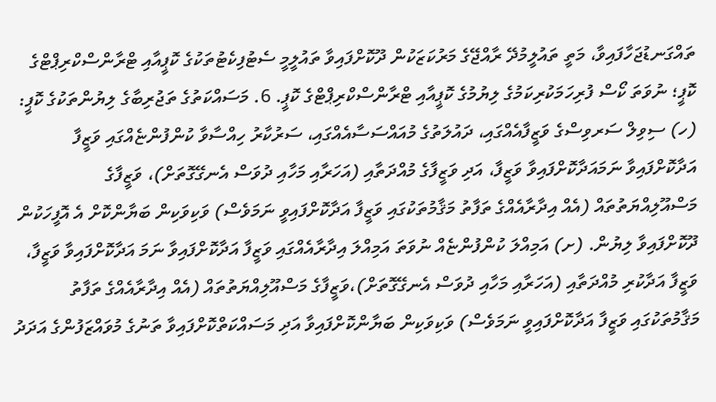ތައްގަނޑުޖަހާފައިވާ، މަތީ ތައުލީމުދޭ ރާއްޖޭގެ މަރުކަޒަކުން ދޫކޮށްފައިވާ ތައުލީމީ ސެޓުފިކެޓުތަކުގެ ކޮޕީއާއި ޓްރާންސްކްރިޕްޓްގެ ކޮޕީ؛ ނުވަތަ ކޯސް ފުރިހަމަކުރިކަމުގެ ލިޔުމުގެ ކޮޕީއާއި ޓްރާންސްކްރިޕްޓްގެ ކޮޕީ. 6. މަސައްކަތުގެ ތަޖުރިބާގެ ލިޔުންތަކުގެ ކޮޕީ: (ހ) ސިވިލް ސަރވިސްގެ ވަޒީފާއެއްގައި، ދައުލަތުގެ މުއައްސަސާއެއްގައި، ސަރުކާރު ހިއްސާވާ ކުންފުންޏެއްގައި ވަޒީފާ އަދާކޮށްފައިވާ ނަމައަދާކޮށްފައިވާ ވަޒީފާ، އަދި ވަޒީފާގެ މުއްދަތާއި (އަހަރާއި މަހާއި ދުވަސް އެނގޭގޮތަށް)، ވަޒީފާގެ މަސްއޫލިއްޔަތުތައް (އެއް އިދާރާއެއްގެ ތަފާތު މަޤާމުތަކުގައި ވަޒީފާ އަދާކޮށްފައިވީ ނަމަވެސް) ވަކިވަކިން ބަޔާންކޮށް އެ އޮފީހަކުން ދޫކޮށްފައިވާ ލިޔުން. (ށ) އަމިއްލަ ކުންފުންޏެއް ނުވަތަ އަމިއްލަ އިދާރާއެއްގައި ވަޒީފާ އަދާކޮށްފައިވާ ނަމަ އަދާކޮށްފައިވާ ވަޒީފާ، ވަޒީފާ އަދާކުރި މުއްދަތާއި (އަހަރާއި މަހާއި ދުވަސް އެނގޭގޮތަށް)،ވަޒީފާގެ މަސްއޫލިއްޔަތުތައް (އެއް އިދާރާއެއްގެ ތަފާތު މަޤާމުތަކުގައި ވަޒީފާ އަދާކޮށްފައިވީ ނަމަވެސް) ވަކިވަކިން ބަޔާންކޮށްފައިވާ އަދި މަސައްކަތްކޮށްފައިވާ ތަނުގެ މުވައްޒަފުންގެ އަދަދު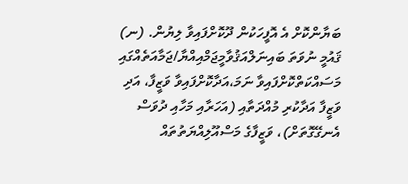ބަޔާންކޮށް އެ އޮފީހަކުން ދޫކޮށްފައިވާ ލިޔުން. (ނ) ޤައުމީ ނުވަތަ ބައިނަލްއަޤުވާމީޖަމްއިއްޔާ/ޖަމާއަތެއްގައި މަސައްކަތްކޮށްފައިވާ ނަމަ،އަދާކޮށްފައިވާ ވަޒީފާ، އަދި ވަޒީފާ އަދާކުރި މުއްދަތާއި (އަހަރާއި މަހާއި ދުވަސް އެނގޭގޮތަށް)، ވަޒީފާގެ މަސްއޫލިއްޔަތުތައް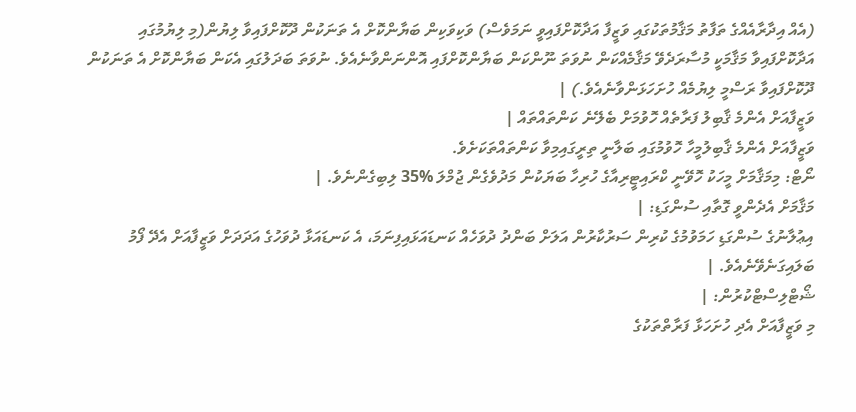(އެއް އިދާރާއެއްގެ ތަފާތު މަޤާމުތަކުގައި ވަޒީފާ އަދާކޮށްފައިވީ ނަމަވެސް) ވަކިވަކިން ބަޔާންކޮށް އެ ތަނަކުން ދޫކޮށްފައިވާ ލިޔުން(މި ލިޔުމުގައި އަދާކޮށްފައިވާ މަޤާމަކީ މުސާރަދެވޭ މަޤާމެއްކަން ނުވަތަ ނޫންކަން ބަޔާންކޮށްފައި އޮންނަންވާނެއެވެ. ނުވަތަ ބަދަލުގައި އެކަން ބަޔާންކޮށް އެ ތަނަކުން ދޫކޮށްފައިވާ ރަސްމީ ލިޔުމެއް ހުށަހަޅަންވާނެއެވެ.) |
ވަޒީފާއަށް އެންމެ ޤާބިލު ފަރާތެއް ހޮވުމަށް ބެލޭނެ ކަންތައްތައް |
ވަޒީފާއަށް އެންމެ ޤާބިލުމީހާ ހޮވުމުގައި ބަލާނީ ތިރީގައިމިވާ ކަންތައްތަކަށެވެ.
ނޯޓް: މިމަޤާމަށް މީހަކު ހޮވޭނީ ކްރައިޓީރިއާގެ ހުރިހާ ބަޔަކުން މަދުވެގެން ޖުމްލަ %35 ލިބިގެންނެވެ. |
މަޤާމަށް އެދެންވީ ގޮތާއި ސުންގަޑި: |
އިޢުލާނުގެ ސުންގަޑި ހަމަވުމުގެ ކުރިން ސަރުކާރުން އަލަށް ބަންދު ދުވަހެއް ކަނޑައަޅައިފިނަމަ، އެ ކަނޑައަޅާ ދުވަހުގެ އަދަދަށް ވަޒީފާއަށް އެދޭ ފޯމު ބަލައިގަނެވޭނެއެވެ. |
ޝޯޓްލިސްޓްކުރުން: |
މި ވަޒީފާއަށް އެދި ހުށަހަޅާ ފަރާތްތަކުގެ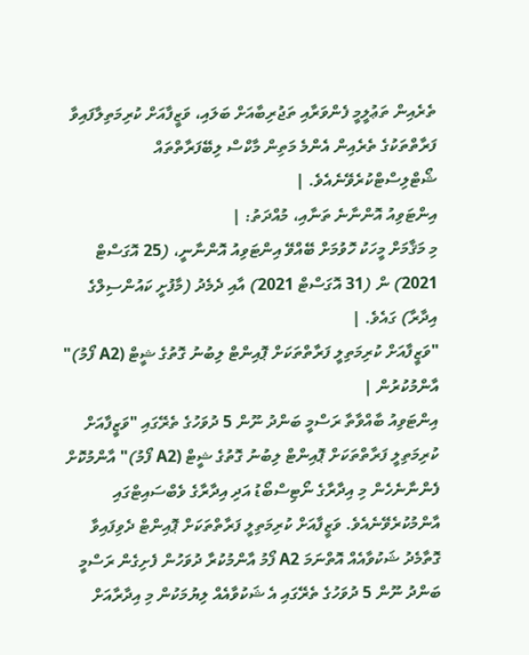ތެރެއިން ތަޢުލީމީ ފެންވަރާއި ތަޖުރިބާއަށް ބަލައި، ވަޒީފާއަށް ކުރިމަތިލާފައިވާ ފަރާތްތަކުގެ ތެރެއިން އެންމެ މަތިން މާކްސް ލިބޭފަރާތްތައް ޝޯޓްލިސްޓްކުރެވޭނެއެވެ. |
އިންޓަވިއު އޮންނާނެ ތަނާއި، މުއްދަތު: |
މި މަޤާމަށް މީހަކު ހޮވުމަށް ބޭއްވޭ އިންޓަވިއު އޮންނާނީ، (25 އޮގަސްޓް 2021) ން (31 އޮގަސްޓް 2021) އާއި ދެމެދު (މާފުށީ ކައުންސިލްގެ އިދާރާ) ގައެވެ. |
"ވަޒީފާއަށް ކުރިމަތިލީ ފަރާތްތަކަށް ޕޮއިންޓް ލިބުނު ގޮތުގެ ޝީޓް (A2 ފޯމު)" އާންމުކުރުން |
އިންޓަވިއު ބާއްވާތާ ރަސްމީ ބަންދު ނޫން 5 ދުވަހުގެ ތެރޭގައި "ވަޒީފާއަށް ކުރިމަތިލީ ފަރާތްތަކަށް ޕޮއިންޓް ލިބުނު ގޮތުގެ ޝީޓް (A2 ފޯމު)" އާންމުކޮށް ފެންނާނެހެން މި އިދާރާގެ ނޯޓިސްބޯޑު އަދި އިދާރާގެ ވެބްސައިޓްގައި އާންމުކުރެވޭނެއެވެ. ވަޒީފާއަށް ކުރިމަތިލީ ފަރާތްތަކަށް ޕޮއިންޓް ދެވިފައިވާ ގޮތާމެދު ޝަކުވާއެއް އޮތްނަމަ A2 ފޯމު އާންމުކުރާ ދުވަހުން ފެށިގެން ރަސްމީ ބަންދު ނޫން 5 ދުވަހުގެ ތެރޭގައި އެ ޝަކުވާއެއް ލިޔުމަކުން މި އިދާރާއަށް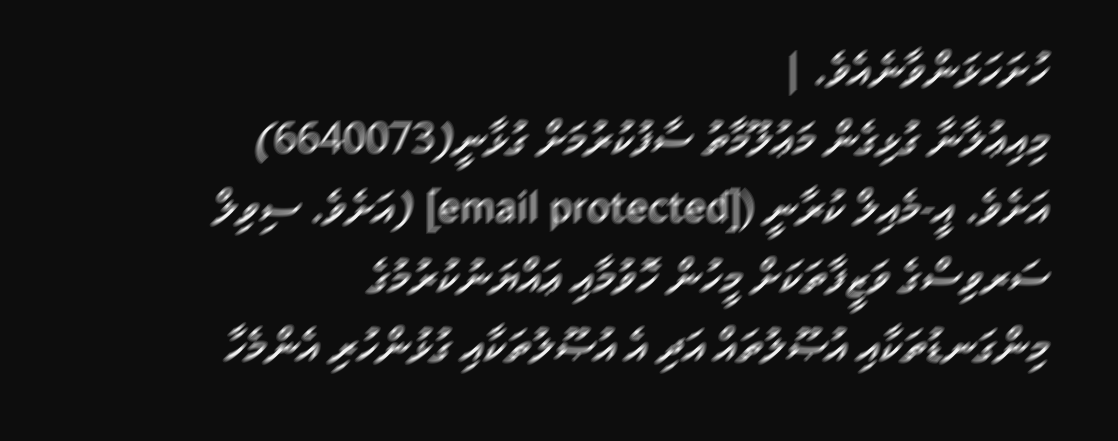ހުށަހަޅަންވާނެއެވެ. |
މިއިޢުލާނާ ގުޅިގެން މަޢުލޫމާތު ސާފުކުރުމަށް ގުޅާނީ(6640073) އަށެވެ. އީ-މެއިލް ކުރާނީ ([email protected] (އަށެވެ. ސިވިލް ސަރވިސްގެ ވަޒީފާތަކަށް މީހުން ހޮވުމާއި ޢައްޔަނުކުރުމުގެ މިންގަނޑުތަކާއި އުޞޫލުތައް އަދި އެ އުޞޫލުތަކާއި ގުޅުންހުރި އެންމެހާ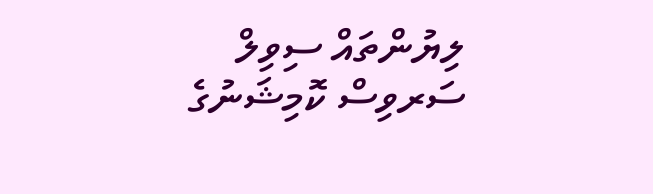ލިޔުންތައް ސިވިލް ސަރވިސް ކޮމިޝަނުގެ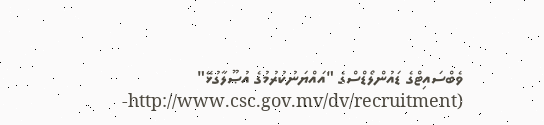ވެބްސައިޓްގެ ޑައުންލޯޑްސްގެ "އައްޔަނުކުރުމުގެ އުޞޫލާގުޅޭ" (http://www.csc.gov.mv/dv/recruitment-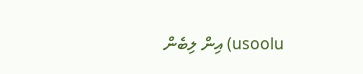usoolu) އިން ލިބެން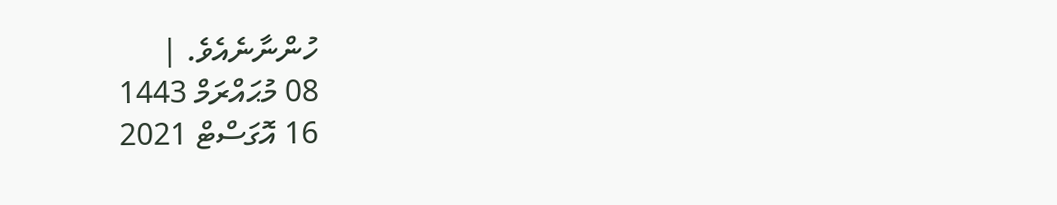ހުންނާނެއެވެ. |
08 މުޙައްރަމް 1443
16 އޮގަސްޓް 2021